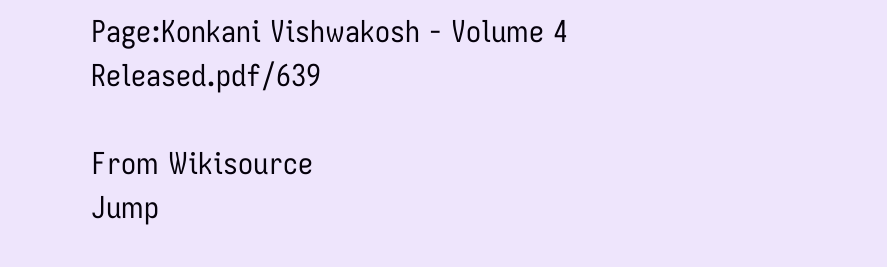Page:Konkani Vishwakosh - Volume 4 Released.pdf/639

From Wikisource
Jump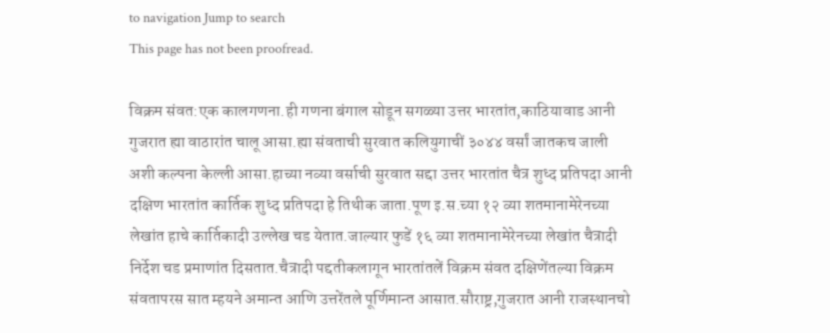to navigation Jump to search
This page has not been proofread.

विक्रम संवत:एक कालगणना.ही गणना बंगाल सोडून सगळ्या उत्तर भारतांत,काठियावाड आनी गुजरात ह्या वाठारांत चालू आसा.ह्या संवताची सुरवात कलियुगाचीं ३०४४ वर्सां जातकच जाली अशी कल्पना केल्ली आसा.हाच्या नव्या वर्साची सुरवात सद्दा उत्तर भारतांत चैत्र शुध्द प्रतिपदा आनी दक्षिण भारतांत कार्तिक शुध्द प्रतिपदा हे तिथीक जाता.पूण इ.स.च्या १२ व्या शतमानामेरेनच्या लेखांत हाचे कार्तिकादी उल्लेख चड येतात.जाल्यार फुडें १६ व्या शतमानामेरेनच्या लेखांत चैत्रादी निर्देश चड प्रमाणांत दिसतात.चैत्रादी पद्दतीकलागून भारतांतलें विक्रम संवत दक्षिणेंतल्या विक्रम संवतापरस सात म्हयने अमान्त आणि उत्तरेंतले पूर्णिमान्त आसात.सौराष्ट्र,गुजरात आनी राजस्थानचो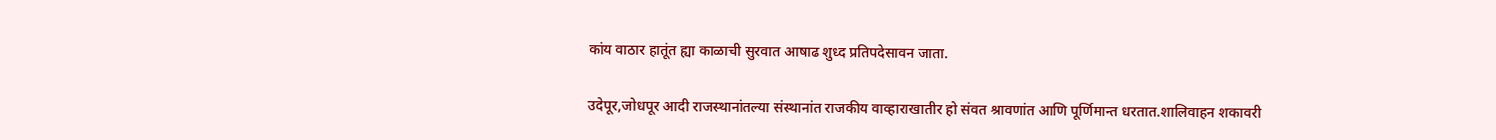कांय वाठार हातूंत ह्या काळाची सुरवात आषाढ शुध्द प्रतिपदेसावन जाता.

उदेपूर,जोधपूर आदी राजस्थानांतल्या संस्थानांत राजकीय वाव्हाराखातीर हो संवत श्रावणांत आणि पूर्णिमान्त धरतात.शालिवाहन शकावरी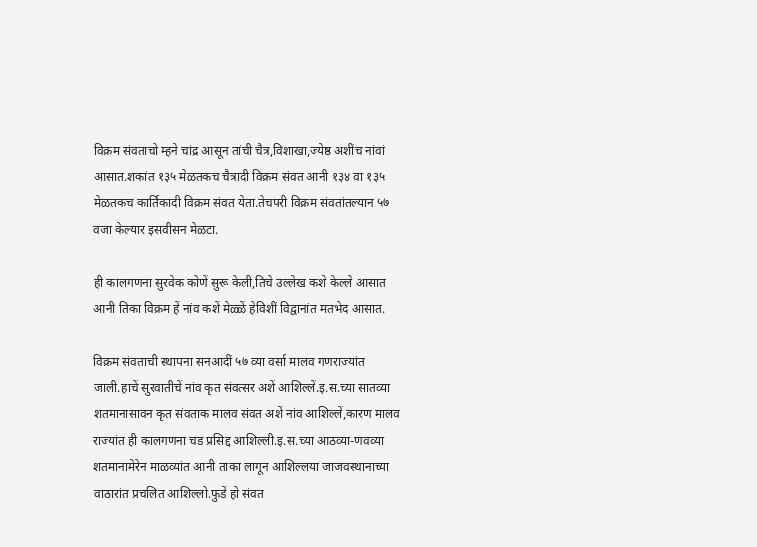विक्रम संवताचो म्हने चांद्र आसून तांची चैत्र,विशाखा,ज्येष्ठ अशींच नांवां आसात.शकांत १३५ मेळतकच चैत्रादी विक्रम संवत आनी १३४ वा १३५ मेळतकच कार्तिकादी विक्रम संवत येता.तेचपरी विक्रम संवतांतल्यान ५७ वजा केल्यार इसवीसन मेळटा.

ही कालगणना सुरवेक कोणें सुरू केली,तिचे उल्लेख कशे केल्ले आसात आनी तिका विक्रम हें नांव कशें मेळ्ळें हेविशीं विद्वानांत मतभेद आसात.

विक्रम संवताची स्थापना सनआदीं ५७ व्या वर्सा मालव गणराज्यांत जाली.हाचें सुरवातीचें नांव कृत संवत्सर अशें आशिल्लें.इ.स.च्या सातव्या शतमानासावन कृत संवताक मालव संवत अशें नांव आशिल्लें,कारण मालव राज्यांत ही कालगणना चड प्रसिद्द आशिल्ली.इ.स.च्या आठव्या-णवव्या शतमानामेरेन माळव्यांत आनी ताका लागून आशिल्लया जाजवस्थानाच्या वाठारांत प्रचलित आशिल्लो.फुडें हो संवत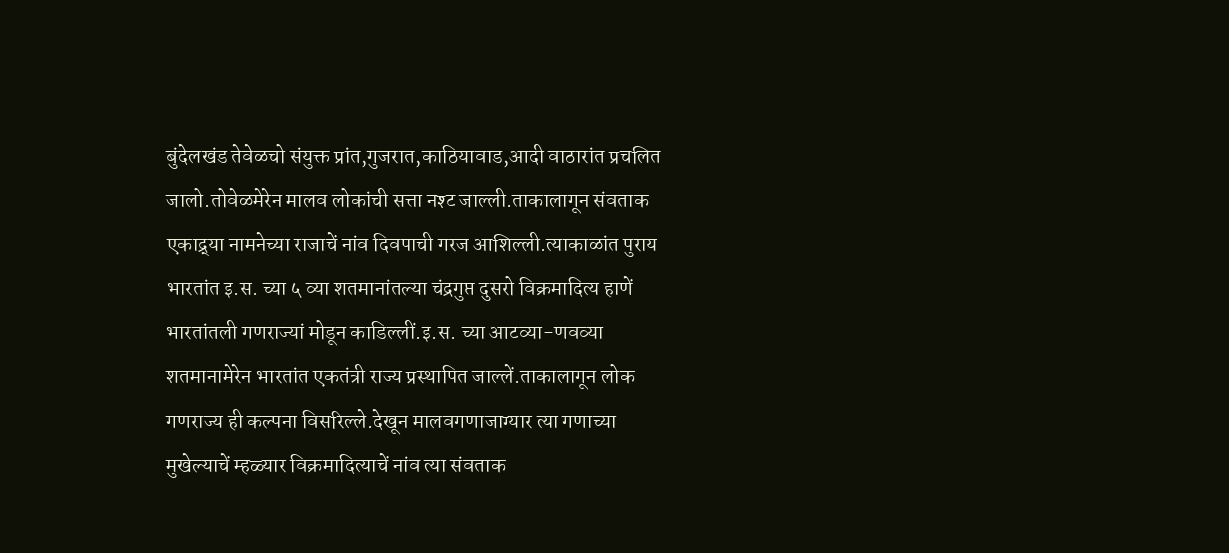बुंदेलखंड तेवेळचो संयुक्त प्रांत,गुजरात,काठियावाड,आदी वाठारांत प्रचलित जालो.तोवेळमेरेन मालव लोकांची सत्ता नश्ट जाल्ली.ताकालागून संवताक एकाद्र्या नामनेच्या राजाचें नांव दिवपाची गरज आशिल्ली.त्याकाळांत पुराय भारतांत इ.स. च्या ५ व्या शतमानांतल्या चंद्रगुप्त दुसरो विक्रमादित्य हाणें भारतांतली गणराज्यां मोडून काडिल्लीं.इ.स. च्या आटव्या-णवव्या शतमानामेरेन भारतांत एकतंत्री राज्य प्रस्थापित जाल्लें.ताकालागून लोक गणराज्य ही कल्पना विसरिल्ले.देखून मालवगणाजाग्यार त्या गणाच्या मुखेल्याचें म्हळ्यार विक्रमादित्याचें नांव त्या संवताक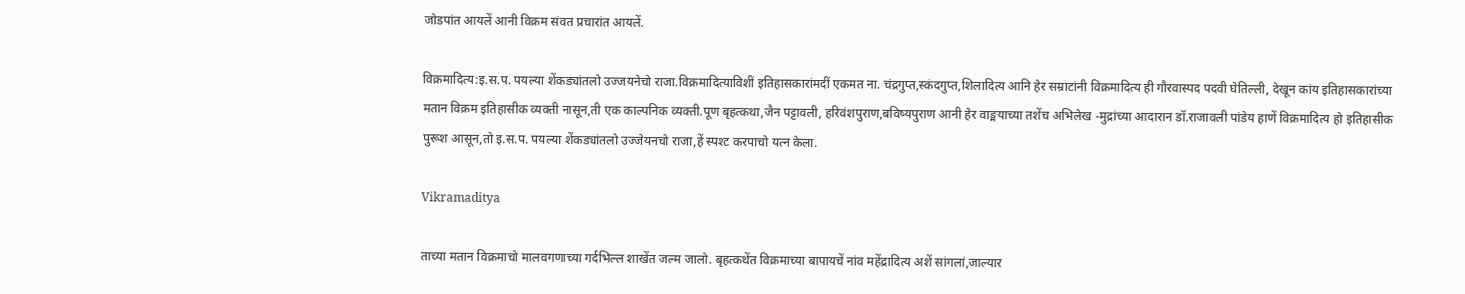जोडपांत आयलें आनी विक्रम संवत प्रचारांत आयलें.

विक्रमादित्य:इ.स.प. पयल्या शेंकड्यांतलो उज्जयनेचो राजा.विक्रमादित्याविशीं इतिहासकारांमदीं एकमत ना. चंद्रगुप्त,स्कंदगुप्त,शिलादित्य आनि हेर सम्राटांनी विक्रमादित्य ही गौरवास्पद पदवी घेतिल्ली, देखून कांय इतिहासकारांच्या मतान विक्रम इतिहासीक व्यक्ती नासून,ती एक काल्पनिक व्यक्ती.पूण बृहत्कथा,जैन पट्टावली, हरिवंशपुराण,बविष्यपुराण आनी हेर वाङ्मयाच्या तशेंच अभिलेख -मुद्रांच्या आदारान डॉ.राजावली पांडेय हाणें विक्रमादित्य हो इतिहासीक पुरूश आसून,तो इ.स.प. पयल्या शेंकड्यांतलो उज्जेयनचो राजा,हें स्पश्ट करपाचो यत्न केला.

Vikramaditya

ताच्या मतान विक्रमाचो मालवगणाच्या गर्दभिल्ल शाखेंत जल्म जालो. बृहत्कथेंत विक्रमाच्या बापायचें नांव महेंद्रादित्य अशें सांगलां,जाल्यार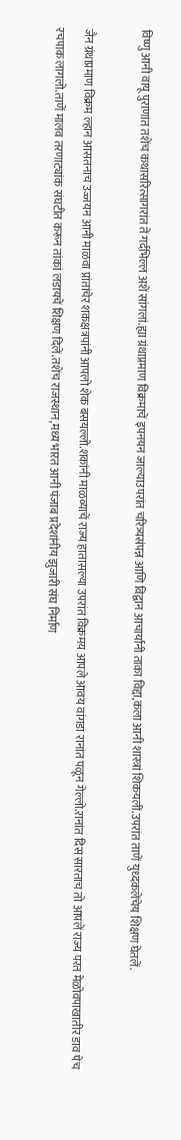विष्णु आनी वायू पुराणांत तशेंच कथासरित्सागरांत तें गर्दभिल्ल अशें सांगलां.ह्या ग्रंथाप्रमाण विक्रमाचें इपनयन जाल्याउपरांत चरित्र्यसंपन्न आणि विद्वान आचार्यांनी ताका विद्दा,कला आनी शास्त्रां शिकयलीं.उपरांत ताणें युध्दकलेंचेय शिक्षण घेतलें.

जैन ग्रंथाप्रमाण विक्रम ल्हान आसतनाच उज्जयन आनी माळवा प्रांतांचेर शकक्षत्रपांनी आपलो शेक बसयल्लो.शकांनी माळव्याचें राज्य हातासल्या उपरांत विक्रमय आपले आवय वांगडा रानांत पळून गेल्लो.रानांत दिस सारताच तो आपलें राज्य परत मेळोवपाखातीर डाव पेच रचपाक लागलो.ताणें मालव तरणाट्यांक संघटीत करून तांकां लडायचें शिक्षण दिलें.तशेंच राजस्थान,मध्य भारत आनी पंजाब प्रदेशांनीय झुजारी संघ निर्माण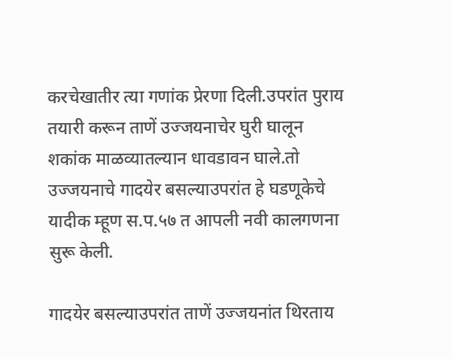करचेखातीर त्या गणांक प्रेरणा दिली.उपरांत पुराय तयारी करून ताणें उज्जयनाचेर घुरी घालून शकांक माळव्यातल्यान धावडावन घाले.तो उज्जयनाचे गादयेर बसल्याउपरांत हे घडणूकेचे यादीक म्हूण स.प.५७ त आपली नवी कालगणना सुरू केली.

गादयेर बसल्याउपरांत ताणें उज्जयनांत थिरताय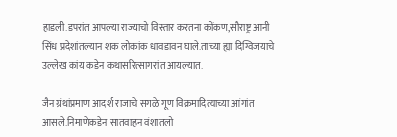हाडली.डपरांत आपल्या राज्याचो विस्तार करतना कोंकण,सौराष्ट्र आनी सिंध प्रदेशांतल्यान शक लोकांक धावडावन घाले.ताच्या ह्या दिग्विजयाचे उल्लेख कांय कडेन कथासरित्सागरांत आयल्यात.

जैन ग्रंथांप्रमाण आदर्श राजाचे सगळे गूण विक्रमादित्याच्या आंगांत आसले.निमाणेकडेन सातवाहन वंशातलो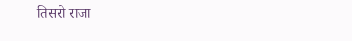तिसरो राजा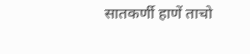सातकर्णी हाणें ताचो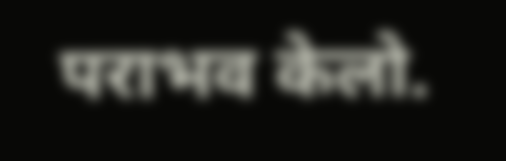पराभव केलो.